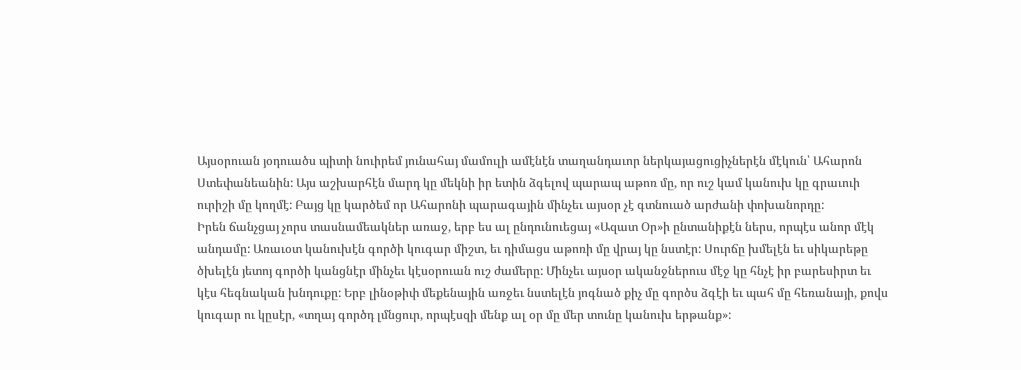Այսօրուան յօդուածս պիտի նուիրեմ յունահայ մամուլի ամէնէն տաղանդաւոր ներկայացուցիչներէն մէկուն՝ Ահարոն Ստեփանեանին: Այս աշխարհէն մարդ կը մեկնի իր ետին ձգելով պարապ աթոռ մը, որ ուշ կամ կանուխ կը գրաւուի ուրիշի մը կողմէ: Բայց կը կարծեմ որ Ահարոնի պարագային մինչեւ այսօր չէ գտնուած արժանի փոխանորդը:
Իրեն ճանչցայ չորս տասնամեակներ առաջ, երբ ես ալ ընդունուեցայ «Ազատ Օր»ի ընտանիքէն ներս, որպէս անոր մէկ անդամը: Առաւօտ կանուխէն գործի կուգար միշտ, եւ դիմացս աթոռի մը վրայ կը նստէր: Սուրճը խմելէն եւ սիկարեթը ծխելէն յետոյ գործի կանցնէր մինչեւ կէսօրուան ուշ ժամերը: Մինչեւ այսօր ականջներուս մէջ կը հնչէ իր բարեսիրտ եւ կէս հեգնական խնդուքը: Երբ լինօթիփ մեքենային առջեւ նստելէն յոգնած քիչ մը գործս ձգէի եւ պահ մը հեռանայի, քովս կուգար ու կըսէր, «տղայ գործդ լմնցուր, որպէսզի մենք ալ օր մը մեր տունը կանուխ երթանք»: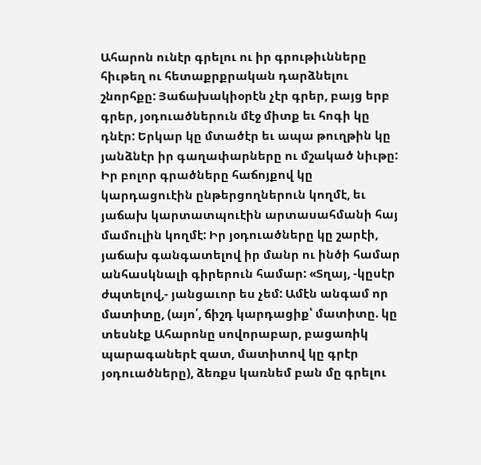Ահարոն ունէր գրելու ու իր գրութիւնները հիւթեղ ու հետաքրքրական դարձնելու շնորհքը: Յաճախակիօրէն չէր գրեր, բայց երբ գրեր, յօդուածներուն մէջ միտք եւ հոգի կը դնէր: Երկար կը մտածէր եւ ապա թուղթին կը յանձնէր իր գաղափարները ու մշակած նիւթը: Իր բոլոր գրածները հաճոյքով կը կարդացուէին ընթերցողներուն կողմէ, եւ յաճախ կարտատպուէին արտասահմանի հայ մամուլին կողմէ: Իր յօդուածները կը շարէի, յաճախ գանգատելով իր մանր ու ինծի համար անհասկնալի գիրերուն համար: «Տղայ, -կըսէր ժպտելով,- յանցաւոր ես չեմ: Ամէն անգամ որ մատիտը, (այո՛, ճիշդ կարդացիք՝ մատիտը. կը տեսնէք Ահարոնը սովորաբար, բացառիկ պարագաներէ զատ, մատիտով կը գրէր յօդուածները), ձեռքս կառնեմ բան մը գրելու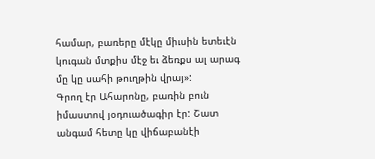համար, բառերը մէկը միւսին ետեւէն կուգան մտքիս մէջ եւ ձեռքս ալ արագ մը կը սահի թուղթին վրայ»:
Գրող էր Ահարոնը, բառին բուն իմաստով յօդուածագիր էր: Շատ անգամ հետը կը վիճաբանէի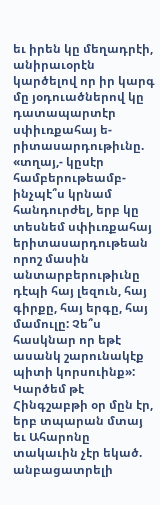եւ իրեն կը մեղադրէի, անիրաւօրէն կարծելով որ իր կարգ մը յօդուածներով կը դատապարտէր սփիւռքահայ ե-րիտասարդութիւնը. «տղայ,- կըսէր համբերութեամբ- ինչպէ՞ս կրնամ հանդուրժել, երբ կը տեսնեմ սփիւռքահայ երիտասարդութեան որոշ մասին անտարբերութիւնը դէպի հայ լեզուն, հայ գիրքը, հայ երգը, հայ մամուլը: Չե՞ս հասկնար որ եթէ ասանկ շարունակէք պիտի կորսուինք»:
Կարծեմ թէ Հինգշաբթի օր մըն էր, երբ տպարան մտայ եւ Ահարոնը տակաւին չէր եկած. անբացատրելի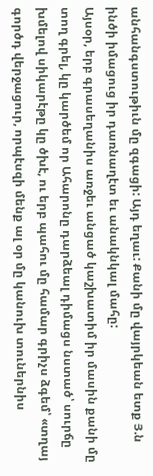անհանգստութիւն մը զգացի: Այդ եղաւ: Քանի մը վայրկեան ետք Յ.ն ինծի իմացուց իր դառնաղէտ եւ անակնկալ մահը:
Այսօր, երբ գրասեղանիս առջեւ անցած կաշխատիմ իր մասին քանի մը տող գրել, կը կարծեմ որ Ահարոնը դարձեալ դիմացս նստած՝ սուրճը խմելով սիկարէթը կը ծխէ, ու երբ պահու մը համար գրիչս ձգեմ՝ «տղայ գործդ վերջացուր, որպէսզի մենք ալ օր մը կանուխ տուներնիս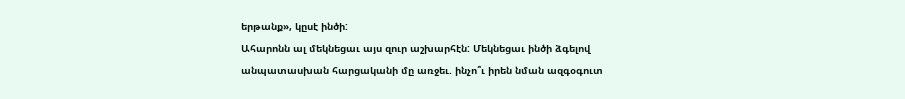երթանք», կըսէ ինծի:
Ահարոնն ալ մեկնեցաւ այս զուր աշխարհէն: Մեկնեցաւ ինծի ձգելով անպատասխան հարցականի մը առջեւ. ինչո՞ւ իրեն նման ազգօգուտ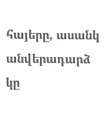հայերը, ասանկ անվերադարձ կը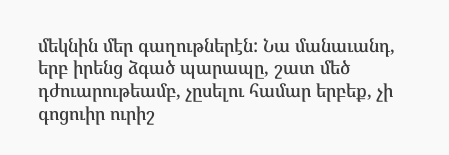մեկնին մեր գաղութներէն: Նա մանաւանդ, երբ իրենց ձգած պարապը, շատ մեծ դժուարութեամբ, չըսելու համար երբեք, չի գոցուիր ուրիշ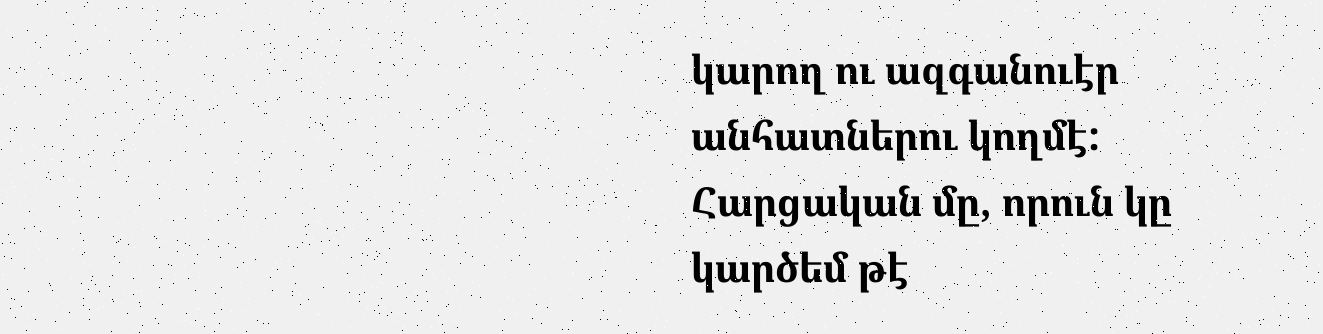կարող ու ազգանուէր անհատներու կողմէ:
Հարցական մը, որուն կը կարծեմ թէ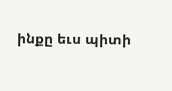ինքը եւս պիտի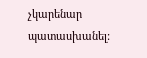չկարենար պատասխանել: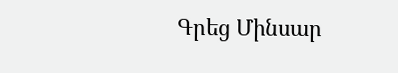Գրեց Մինսար